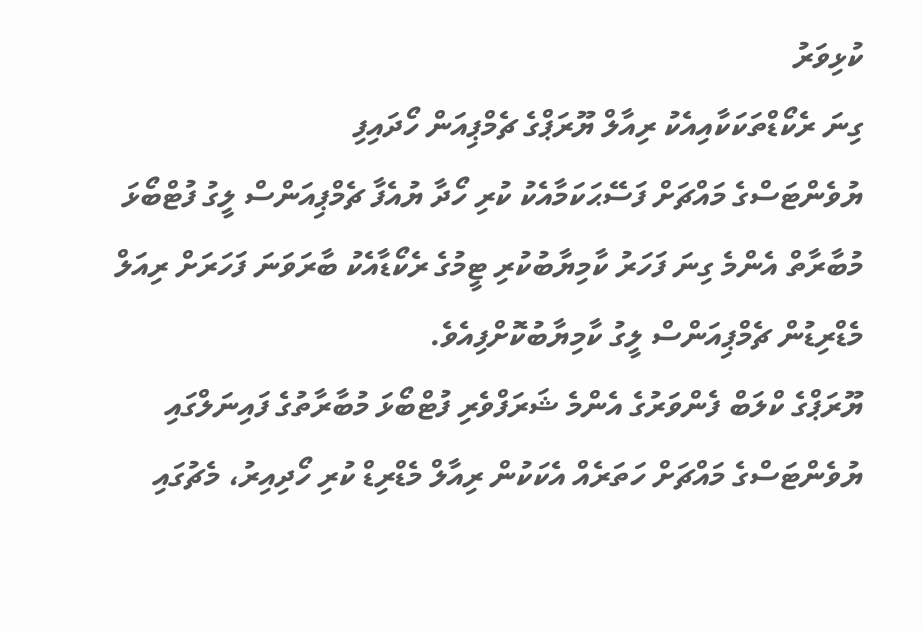ކުޅިވަރު
ގިނަ ރެކޯޑްތަކަކާއިއެކު ރިއާލް ޔޫރަޕްގެ ޗެމްޕިއަން ހޯދައިފި
ޔުވެންޓަސްގެ މައްޗަށް ފަސޭޙަކަމާއެކު ކުރި ހޯދާ ޔުއެފާ ޗެމްޕިއަންސް ލީގު ފުޓްބޯޅަ މުބާރާތް އެންމެ ގިނަ ފަހަރު ކާމިޔާބުކުރި ޓީމުގެ ރެކޯޑާއެކު ބާރަވަނަ ފަހަރަށް ރިއަލް މެޑްރިޑުން ޗެމްޕިއަންސް ލީގު ކާމިޔާބުކޮށްފިއެވެ.
ޔޫރަޕްގެ ކްލަބް ފެންވަރުގެ އެންމެ ޝަރަފްވެރި ފުޓްބޯޅަ މުބާރާތުގެ ފައިނަލްގައި ޔުވެންޓަސްގެ މައްޗަށް ހަތަރެއް އެކަކުން ރިއާލް މެޑްރިޑް ކުރި ހޯދިއިރު، މެޗުގައި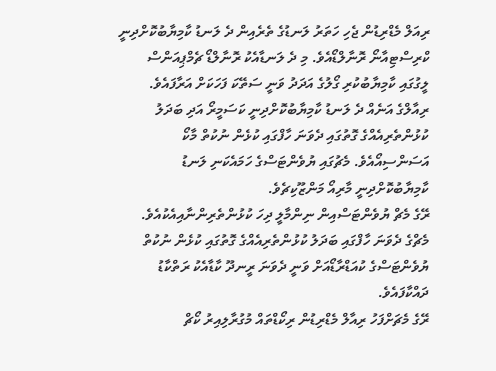ރިއަލް މެޑްރިޑުން ޖެހި ހަތަރު ލަނޑުގެ ތެރެއިން ދެ ލަނޑު ކާމިޔާބުކޮށްދިނީ ކްރިސްޓިއާނޯ ރޮނާލްޑޯއެވެ. މި ދެ ލަނޑާއެކު ރޮނާލްޑޯ ޗެމްޕިއަންސް ލީގުގައި ކާމިޔާބުކުރި ގޯލުގެ އަދަދު ވަނީ ސަތޭކަ ފަހަކަށް އަރާފައެވެ. ރިއާލްގެ އަނެއް ދެ ލަނޑު ކާމިޔާބުކޮށްދިނީ ކަސަމީރޯ އަދި ބަދަލު ކުޅުންތެރިއެއްގެ ގޮތުގައި ދެވަނަ ހާފްގައި ކުޅެން ނުކުތް މާކޯ އަސަންސިއޯއެވެ. މެޗުގައި ޔުވެންޓަސްގެ ހަމައެކަނި ލަނޑު ކާމިޔާބުކޮށްދިނީ މާރިއޯ މަންޒޫކިޗެވެ.
ރޭގެ މެޗް ޔުވެންޓަސްއިން ނިންމާލީ ދިހަ ކުޅުންތެރިންނާއިއެކުއެވެ. މެޗްގެ ދެވަނަ ހާފްގައި ބަދަލު ކުޅުންތެރިއެއްގެ ގޮތުގައި ކުޅެން ނުކުތް ޔުވެންޓަސްގެ ކުއަޑްރާޑޯއަށް ވަނީ ދެވަނަ ރީނދޫ ކާޑާއެކު ރަތްކާޑު ދައްކާފައެވެ.
ރޭގެ މެޗަށްފަހު ރިއާލް މެޑްރިޑުން ރިކޯޑްތައް މުގުރާލިއިރު ކޯޗް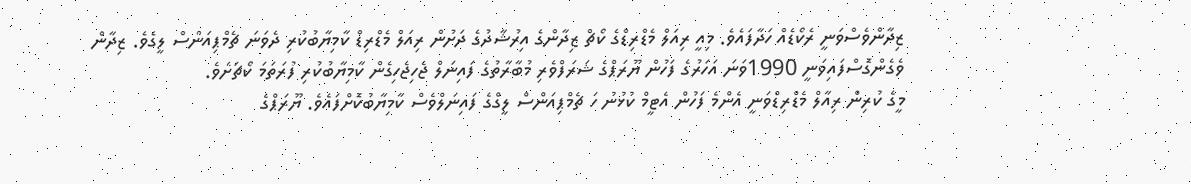ޒިދާންވެސްވަނީ ރެކޯޑެއް ހަދާފައެވެ. މިއީ ރިއަލް މެޑްރިޑްގެ ކޯޗް ޒިދާންގެ އިރުޝާދުގެ ދަށުން ރިއަލް މެޑްރިޑް ކާމިޔާބުކުރި ދެވަނަ ޗެމްޕިއަންސް ލީގެވެ. ޒިދާން ވެގެންގޮސްފައިވަނީ 1990ވަނަ އަހަރުގެ ފަހުން ޔޫރަޕްގެ ޝަރަފްވެރި މުބާރާތުގެ ފައިނަލް ޖެހިޖެހިގެން ކާމިޔާބުކުރި ފުރަތަމަ ކޯޗަށެވެ.
މީގެ ކުރިން ރިއާލް މެޑްރިޑްވަނީ އެންމެ ފަހުން އެޓީމް ކުޅުނު ހަ ޗެމްޕިއަންސް ލީގްގެ ފައިނަލްވެސް ކާމިޔާބުކޮށްފައެވެ. ޔޫރަޕްގެ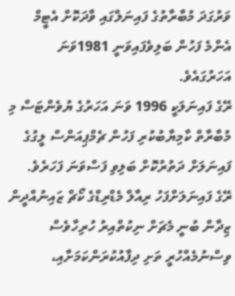ވަރުގަދަ މުބާރާތުގެ ފައިނަލްގައި ވާދަކޮށް އެޓީމް އެންމެ ފަހުން ބަލިވެފައިވަނީ 1981ވަނަ އަހަރުގައެވެ.
ރޭގެ ފައިނަލަކީ 1996 ވަނަ އަހަރުގެ ޔުވެންޓަސް މި މުބާރާތް ކާމިޔާބުކުރި ފަހުން ޗެމްޕިއަންސް ލީގުގެ ފައިނަލަށް ދަތުރުކޮށް ބަލިވި ފަސްވަނަ ފަހަރެވެ.
ރޭގެ ފައިނަލަށްފަހު ރިއާލް މެޑްރިޑްގެ ކޯޗް ޒައިނުއްދީން ޒިދާން ބުނީ މެޗަށް ނިކުތްއިރު ހުރިހާވެސް ވިސްނުމެއްހުރީ ތަށި ދިފާއުކުރަންކަމަށާއި،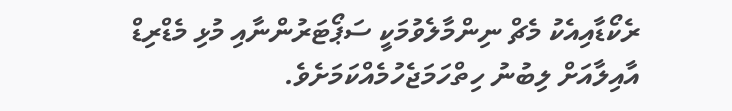ރެކޯޑާއިއެކު މެޗް ނިންމާލެވުމަކީ ސަޕޯޓަރުންނާއި މުޅި މެޑްރިޑް އާއިލާއަށް ލިބުނު ހިތްހަމަޖެހުމެއްކަމަށެވެ.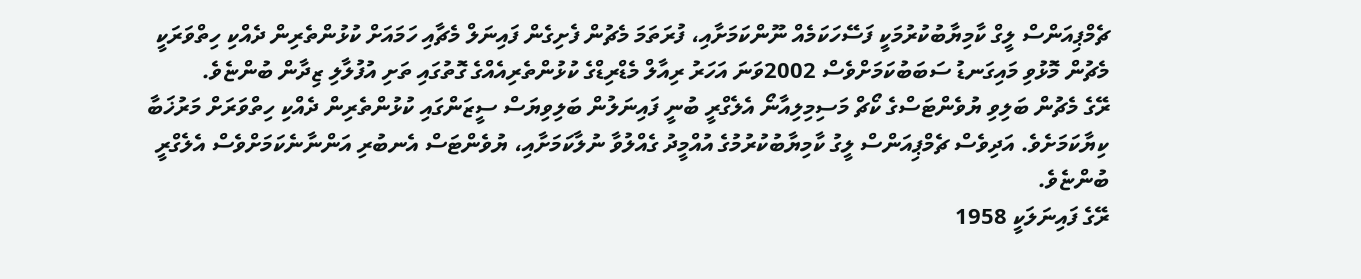ޗެމްޕިއަންސް ލީގް ކާމިޔާބުކުރުމަކީ ފަސޭހަކަމެއް ނޫންކަމަށާއި، ފުރަތަމަ މެޗުން ފެށިގެން ފައިނަލް މެޗާއި ހަމައަށް ކުޅުންތެރިން ދެއްކި ހިތްވަރަކީ މެޗުން މޮޅުވި މައިގަނޑު ސަބަބުކަމަށްވެސް 2002ވަނަ އަހަރު ރިއާލް މެޑްރިޑްގެ ކުޅުންތެރިއެއްގެ ގޮތުގައި ތަށި އުފުލާލި ޒިދާން ބުންޏެވެ.
ރޭގެ މެޗުން ބަލިވި ޔުވެންޓަސްގެ ކޯޗް މަސިމިލިއާނޯ އެލެގްރީ ބުނީ ފައިނަލުން ބަލިވިޔަސް ސީޒަންގައި ކުޅުންތެރިން ދެއްކި ހިތްވަރަށް މަރުޚަބާ ކިޔާކަމަށެވެ. އަދިވެސް ޗެމްޕިއަންސް ލީގު ކާމިޔާބުކުރުމުގެ އުއްމީދު ގެއްލުވާ ނުލާކަމަށާއި، ޔުވެންޓަސް އެނބުރި އަންނާނެކަމަށްވެސް އެލެގްރީ ބުންޏެވެ.
ރޭގެ ފައިނަލަކީ 1958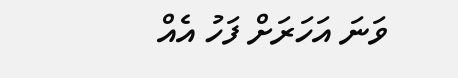ވަނަ އަހަރަށް ފަހު އެއް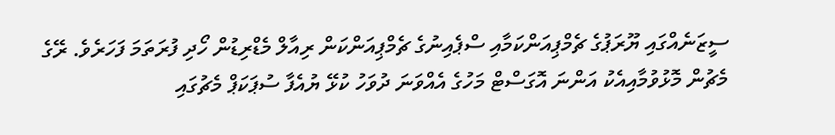ސީޒަނެއްގައި ޔޫރަޕުގެ ޗެމްޕިއަންކަމާއި ސްޕެއިނުގެ ޗެމްޕިއަންކަން ރިއާލް މެޑްރިޑުން ހޯދި ފުރަތަމަ ފަހަރެވެ. ރޭގެ މެޗުން މޮޅުވުމާއިއެކު އަންނަ އޮގަސްޓް މަހުގެ އެއްވަނަ ދުވަހު ކުޅޭ ޔުއެފާ ސުޕަކަޕް މެޗުގައި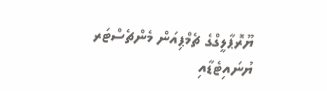ޔޫރޮޕާލީގްގެ ޗެމްޕިއަން މެންޗެސްޓަރ ޔުނައިޓެޑާއި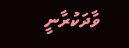ވާދަކުރާނީ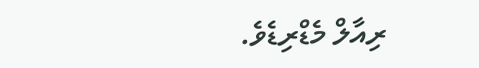ރިއާލް މެޑްރިޑެވެ.